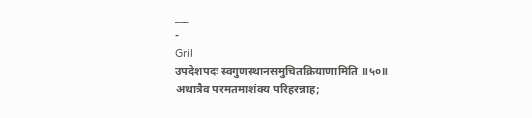___
-
Gril
उपदेशपदः स्वगुणस्थानसमुचितक्रियाणामिति ॥५०॥ अथात्रैव परमतमाशंक्य परिहरन्नाह;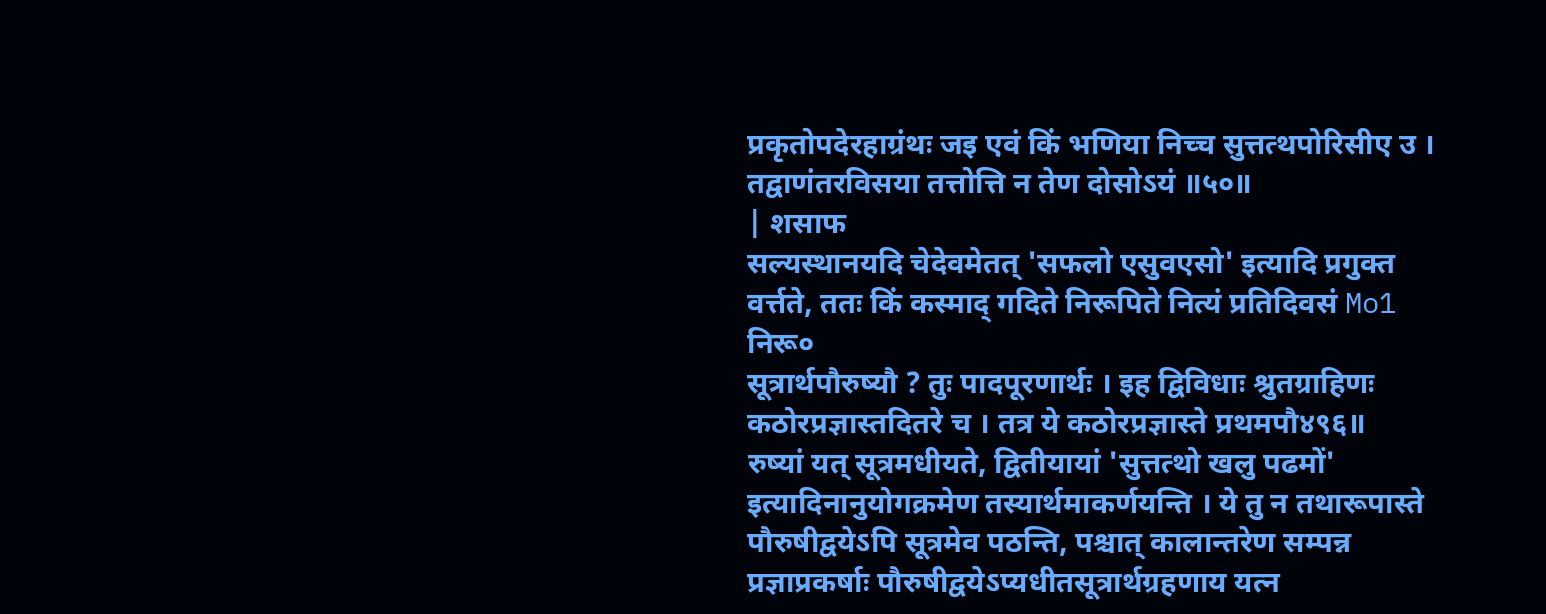प्रकृतोपदेरहाग्रंथः जइ एवं किं भणिया निच्च सुत्तत्थपोरिसीए उ । तद्वाणंतरविसया तत्तोत्ति न तेण दोसोऽयं ॥५०॥
| शसाफ
सल्यस्थानयदि चेदेवमेतत् 'सफलो एसुवएसो' इत्यादि प्रगुक्त वर्त्तते, ततः किं कस्माद् गदिते निरूपिते नित्यं प्रतिदिवसं Mo1 निरू०
सूत्रार्थपौरुष्यौ ? तुः पादपूरणार्थः । इह द्विविधाः श्रुतग्राहिणः कठोरप्रज्ञास्तदितरे च । तत्र ये कठोरप्रज्ञास्ते प्रथमपौ४९६॥
रुष्यां यत् सूत्रमधीयते, द्वितीयायां 'सुत्तत्थो खलु पढमों' इत्यादिनानुयोगक्रमेण तस्यार्थमाकर्णयन्ति । ये तु न तथारूपास्ते पौरुषीद्वयेऽपि सूत्रमेव पठन्ति, पश्चात् कालान्तरेण सम्पन्न प्रज्ञाप्रकर्षाः पौरुषीद्वयेऽप्यधीतसूत्रार्थग्रहणाय यत्न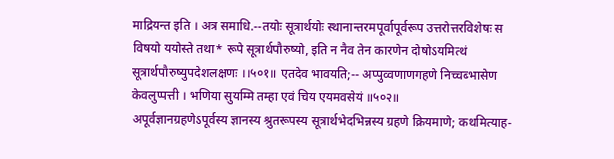माद्रियन्त इति । अत्र समाधि.--तयोः सूत्रार्थयोः स्थानान्तरमपूर्वापूर्वरूप उत्तरोत्तरविशेषः स विषयो ययोस्ते तथा* रूपे सूत्रार्थपौरुष्यो, इति न नैव तेन कारणेन दोषोऽयमित्थं सूत्रार्थपौरुष्युपदेशलक्षणः ।।५०१॥ एतदेव भावयति;-- अप्पुव्वणाणगहणे निच्चब्भासेण केवलुप्पत्ती । भणिया सुयम्मि तम्हा एवं चिय एयमवसेयं ॥५०२॥
अपूर्वज्ञानग्रहणेऽपूर्वस्य ज्ञानस्य श्रुतरूपस्य सूत्रार्थभेदभिन्नस्य ग्रहणे क्रियमाणे; कथमित्याह-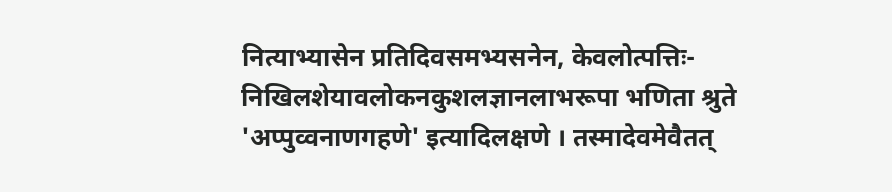नित्याभ्यासेन प्रतिदिवसमभ्यसनेन, केवलोत्पत्तिः-निखिलशेयावलोकनकुशलज्ञानलाभरूपा भणिता श्रुते 'अप्पुव्वनाणगहणे' इत्यादिलक्षणे । तस्मादेवमेवैतत्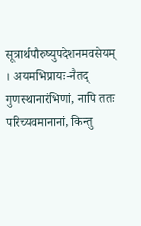सूत्रार्थपौरुष्युपदेशनमवसेयम् । अयमभिप्रायः-नैतद् गुणस्थानारंभिणां, नापि ततः परिच्यवमानानां, किन्तु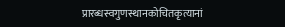प्रारब्धस्वगुणस्थानकोचितकृत्यानां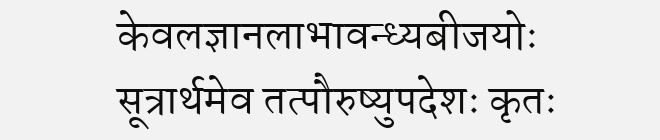केवलज्ञानलाभावन्ध्यबीजयोः सूत्रार्थमेव तत्पौरुष्युपदेशः कृतः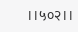।।५०२।।